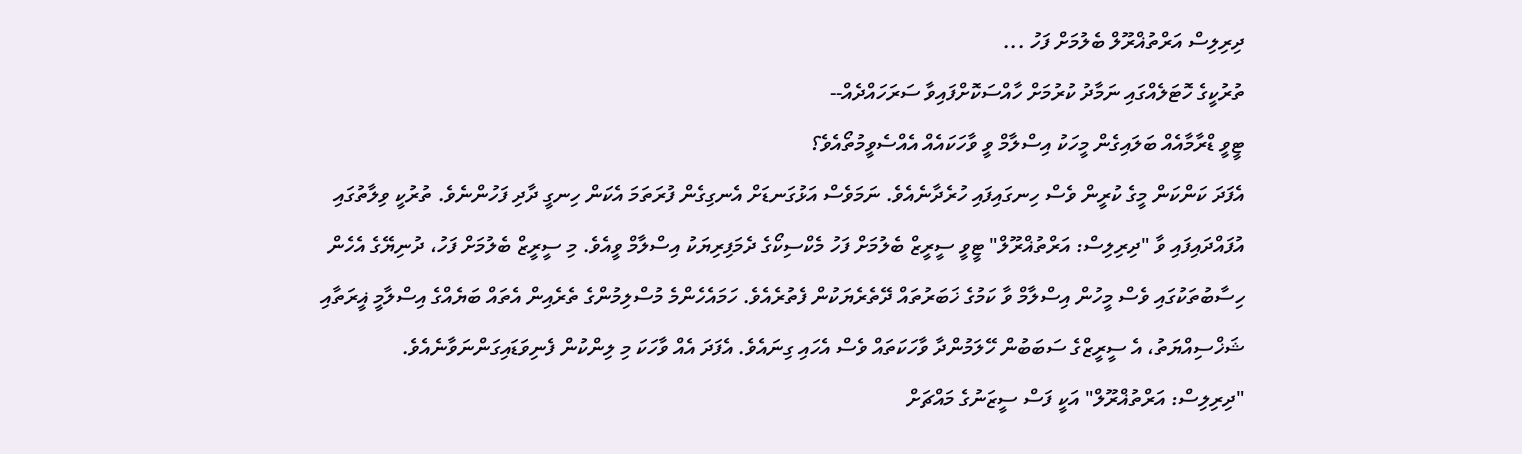ދިރިލިސް އަރްތުޣްރޫލް ބެލުމަށް ފަހު ...
ތުރުކީގެ ހޮޓަލެއްގައި ނަމާދު ކުރުމަށް ހާއްސަކޮށްފައިވާ ސަރަހައްދެއް--
ޓީވީ ޑްރާމާއެއް ބަލައިގެން މީހަކު އިސްލާމް ވީ ވާހަކައެއް އެއްސެވީމުތޯއެވެ؟
އެފަދަ ކަންކަން މީގެ ކުރީން ވެސް ހިނގައިފައި ހުރެދާނެއެވެ. ނަމަވެސް އަޅުގަނޑަށް އެނގިގެން ފުރަތަމަ އެކަން ހިނގީ ދާދި ފަހުންނެވެ. ތުރުކީ ވިލާތުގައި އުފައްދައިފައި ވާ "ދިރިލިސް: އަރްތުޣްރޫލް" ޓީވީ ސީރީޒް ބެލުމަށް ފަހު މެކްސިކޯގެ ދެމަފިރިޔަކު އިސްލާމް ވީއެވެ. މި ސީރީޒް ބެލުމަށް ފަހު، ދުނިޔޭގެ އެހެން ހިސާބުތަކުގައި ވެސް މީހުން އިސްލާމް ވާ ކަމުގެ ޚަބަރުތައް ދޭތެރެޔަކުން ފެތުރެއެވެ. ހަމައެހެންމެ މުސްލިމުންގެ ތެރެއިން އެތައް ބަޔެއްގެ އިސްލާމީ ޣީރަތާއި ޝަޚްސިއްޔަތު، އެ ސީރީޒްގެ ސަބަބުން ހޭލަމުންދާ ވާހަކަތައް ވެސް އެހައި ގިނައެވެ. އެފަދަ އެއް ވާހަކަ މި ލިންކުން ފެނިވަޑައިގަންނަވާނެއެވެ.
"ދިރިލިސް: އަރްތުޣްރޫލް" އަކީ ފަސް ސީޒަނުގެ މައްޗަށް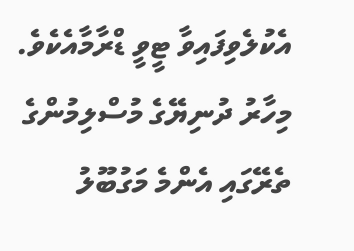އެކުލެވިފައިވާ ޓީވީ ޑްރާމާއެކެވެ. މިހާރު ދުނިޔޭގެ މުސްލިމުންގެ ތެރޭގައި އެންމެ މަގުބޫލު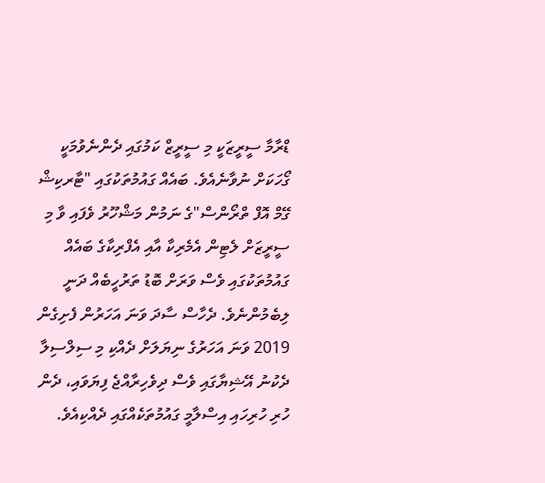ޑްރާމާ ސީރީޒަކީ މި ސީރީޒް ކަމުގައި ދެންނެވުމަކީ ގޯހަކަށް ނުވާނެއެވެ. ބައެއް ގައުމުތަކުގައި "ޓާރކިޝް ގޭމް އޮފް ތްރޯންސް"ގެ ނަމުން މަޝްހޫރު ވެފައި ވާ މި ސީރީޒަށް ލެޓިން އެމެރިކާ އާއި އެފްރިކާގެ ބައެއް ގައުމުތަކުގައި ވެސް ވަރަށް ބޮޑު ތަރުހީބެއް ދަނީ ލިބެމުންނެވެ. ދެހާސް ސާދަ ވަނަ އަހަރުން ފެށިގެން 2019 ވަނަ އަހަރުގެ ނިޔަލަށް ދެއްކި މި ސިލްސިލާ ދެކުނު އޭޝިޔާގައި ވެސް ދިވެހިރާއްޖެ ފިޔަވައި، ދެން ހުރި ހުރިހައި އިސްލާމީ ގައުމުތަކެއްގައި ދެއްކިއެވެ.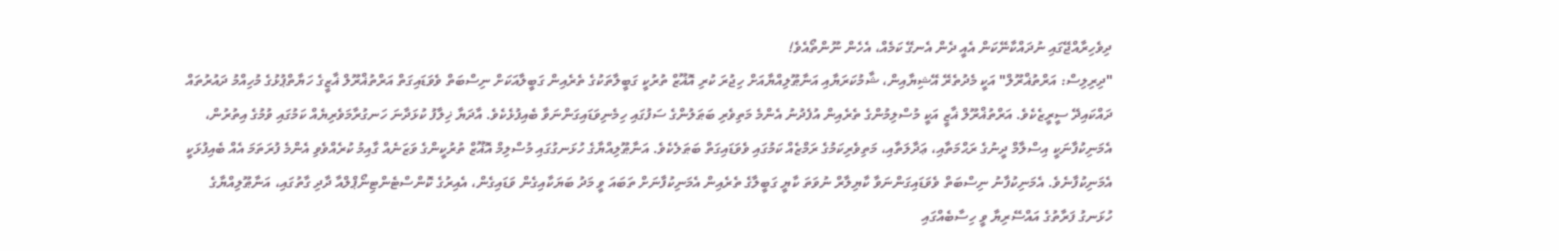ދިވެހިރާއްޖޭގައި ނުދައްކާނޭކަން އެއީ ދެން އެނގޭ ކަމެއް، އެހެން ނޫންތޯއެވެ!
"ދިރިލިސް: އަރްތުޣްރޫލް" އަކީ މެދުތެރޭ އޭޝިޔާއިން، ޝާމުކަރަޔާއި އަނާޠޫލިއްޔާއަށް ހިޖުރަ ކުރި އޮޣޫޒް ތުރުކީ ގަބީލާތަކުގެ ތެރެއިން ގަބީލާއަކަށް ނިސްބަތް ވެވަޑައިގަތް އަރްތުޣްރޫލް ޣާޒީގެ ހަޔާތްޕުޅުގެ މުހިއްމު ދައުރުތައް ދައްކައިދޭ ސީރީޒެކެވެ. އަރްތުޣްރޫލް ޣާޒީ އަކީ މުސްލިމުންގެ ތެރެއިން އުފެދުނު އެންމެ މަތިވެރި ބަޠަލުންގެ ސަފުގައި ހިމެނިވަޑައިގަންނަވާ ބެއިފުޅެކެވެ. އާދަޔާ ޚިލާފު ކުޅަދާނަ ހަނގުރާމަވެރިޔެއް ކަމުގައި ވުމުގެ އިތުރުން، އެމަނިކުފާނަކީ އިސްލާމް ދީނުގެ ރަޙްމަތާއި، ޢަދާލަތާއި، މަތިވެރިކަމުގެ ރަމްޒެއް ކަމުގައި ވެވަޑައިގަތް ބަޠަލެކެވެ. އަނާޠޫލިއްޔާގެ ހުޅަނގުގައި މުސްލިމް އޮޣޫޒް ތުރުކީންގެ ވަޒަނެއް ގާއިމު ކުރެއްވެވި އެންމެ ފުރަތަމަ އެއް ބެއިފުޅަކީ އެމަނިކުފާނެވެ. އެމަނިކުފާނު ނިސްބަތް ވެވަޑައިގަންނަވާ ކާޔިލާރް ނުވަތަ ކާޔީ ގަބީލާގެ ތެރެއިން އެމަނިކުފާނަށް ތަބައަ ވީ މަދު ބަޔަކާއިގެން ވަޑައިގެން، އެއިރުގެ ކޮންސްޓެންޓިނޯޕްލްއާ ދާދި ގާތުގައި، އަނާޠޫލިއްޔާގެ ހުޅަނގު ފަރާތުގެ އައްސޭރިޔާ ވީ ހިސާބެއްގައި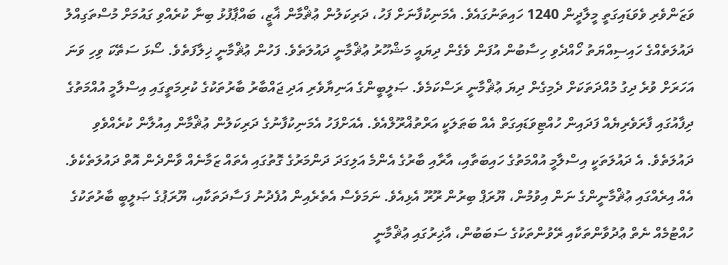ވަޒަންވެރި ވެވަޑައިގަތީ މީލާދީން 1240 ހައިތަނުގައެވެ. އެމަނިކުފާނަށް ފަހު، ދަރިކަލުން ޢުޘްމާން ޣާޒީ، ބައްޕާފުޅު ބިނާ ކުރެއްވި ގައުމަށް މުސްތަގިއްލު ދައުލަތެއްގެ ހައިސިއްޔަތު ހޯއްދެވި ހިސާބުން އުފަން ވެގެން ދިޔައީ މަޝްހޫރު ޢުޘްމާނީ ދައުލަތެވެ. ފަހުން ޢުޘްމާނީ ޚިލާފަތެވެ. ސޯޅަ ސަތޭކަ ވިހި ވަނަ އަހަރަށް ވުރެ ދިގު މުއްދަތަކަށް ދެމިގެން ދިޔަ ޢުޘްމާނީ ރަސްކަމެވެ. ޞަލީބީންގެ އަނިޔާވެރި އަދި ޖައްބާރު ބާރުތަކުގެ ކުރިމަތީގައި އިސްލާމީ އުއްމަތުގެ ދިފާއުގައި ފާރަވެރިޔެއް ފަދައިން ހުއްޓިވަޑައިގަތް އެއް ބަޠަލަކީ އަރްތުޣްރޫލްއެވެ. އެއަށްފަހު އެމަނިކުފާނުގެ ދަރިކަލުން ޢުޘްމާން އިއުލާން ކުރެއްވެވި ދައުލަތެވެ. އެ ދައުލަތަކީ އިސްލާމީ އުއްމަތުގެ ހައިބަތާއި، އާރާއި ބާރުގެ އެންމެ އަލިގަދަ ދަންމަރުގެ ގޮތުގައި އެތައް ޒަމާނެއް ވާންދެން އޮތް ދައުލަތެކެވެ. އެއް އިރެއްގައި ޢުޘްމާނީންގެ ނަން އިވުމުން، ޔޫރަޕް ބިރުން ރޫރޫ އެޅިއެވެ. ނަމަވެސް އެތެރެއިން އުފެދުނު ފަސާދަތަކާއި، ޔޫރަޕުގެ ޞަލީބީ ބާރުތަކުގެ ހުއްޓުމެއް ނެތް ޢުދުވާންތަކާއި ރޭވުންތަކުގެ ސަބަބުން، އާޚިރުގައި ޢުޘްމާނީ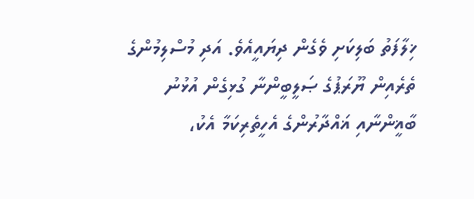ޚިލާފަތު ބަލިކަށި ވެގެން ދިޔައީއެވެ. އަދި މުސްލިމުންގެ ތެރެއިން ޔޫރަޕުގެ ޞަލީބީންނާ ގުޅިގެން އުޅުނު ބާޣީންނާއި ޣައްދާރުންގެ އެހީތެރިކަމާ އެކު،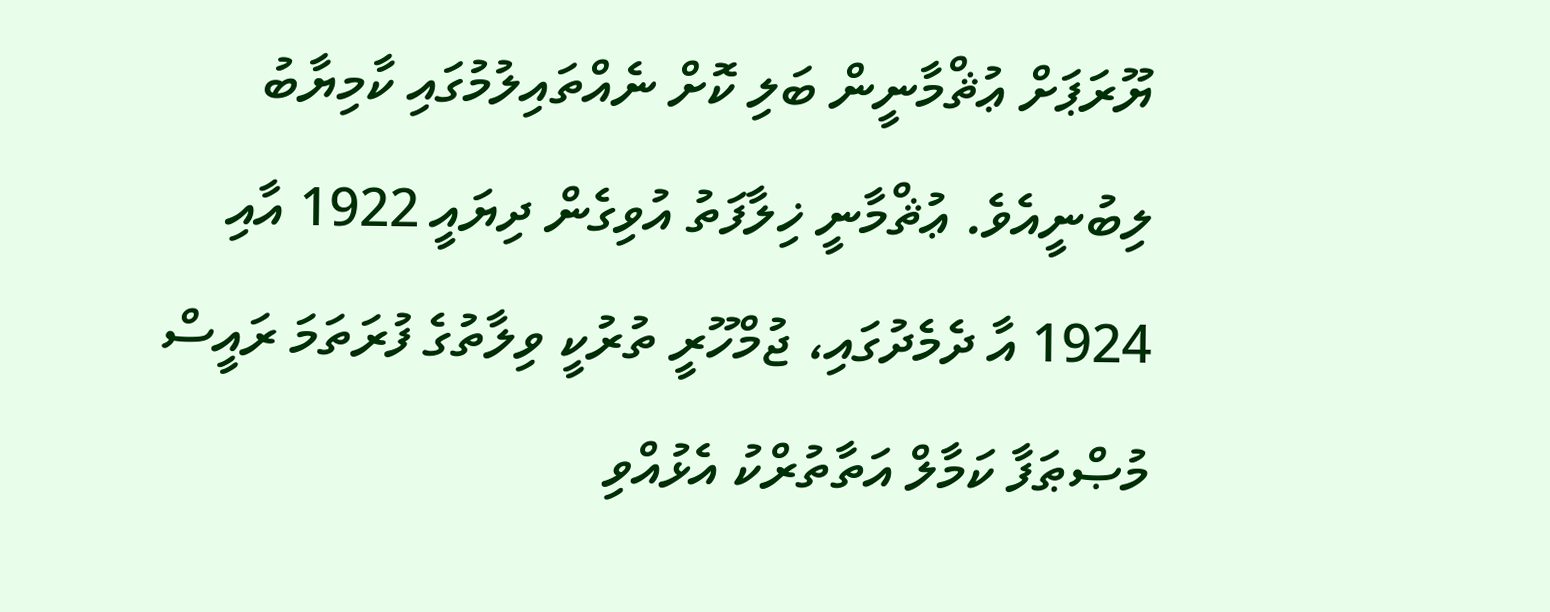ޔޫރަޕަށް ޢުޘްމާނީން ބަލި ކޮށް ނެއްތައިލުމުގައި ކާމިޔާބު ލިބުނީއެވެ. ޢުޘްމާނީ ޚިލާފަތު އުވިގެން ދިޔައީ 1922 އާއި 1924 އާ ދެމެދުގައި، ޖުމްހޫރީ ތުރުކީ ވިލާތުގެ ފުރަތަމަ ރައީސް މުޞްޠަފާ ކަމާލް އަތާތުރްކު އެޅުއްވި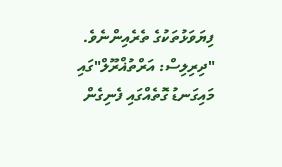ފިޔަވަޅުތަކުގެ ތެރެއިންނެވެ.
"ދިރިލިސް: އަރްތުޣްރޫލް"ގައި މައިގަނޑު ގޮތެއްގައި ފެނިގެން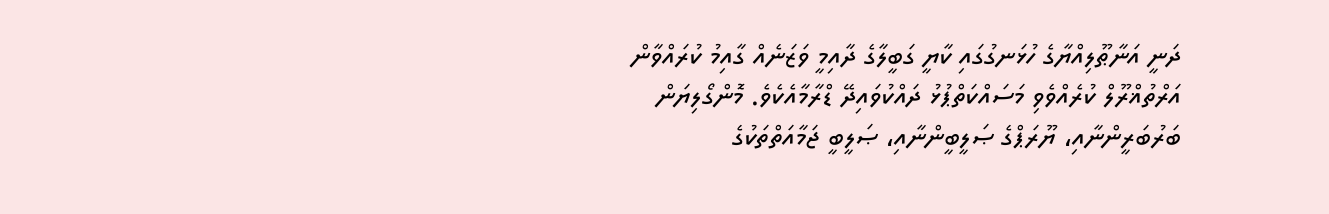ދަނީ އަނާޠޫލިއްޔާގެ ހުޅަނގުގައި ކާޔީ ގަބީލާގެ ދާއިމީ ވަޒަނެއް ގާއިމު ކުރައްވާން އަރްތުޣްރޫލް ކުރެއްވެވި މަސައްކަތްޕުޅު ދައްކުވައިދޭ ޑްރާމާއެކެވެ. މޮންގޯލިޔަން ބަރުބަރީންނާއި، ޔޫރަޕްގެ ޞަލީބީންނާއި، ޞަލީބީ ޖަމާއަތްތަކުގެ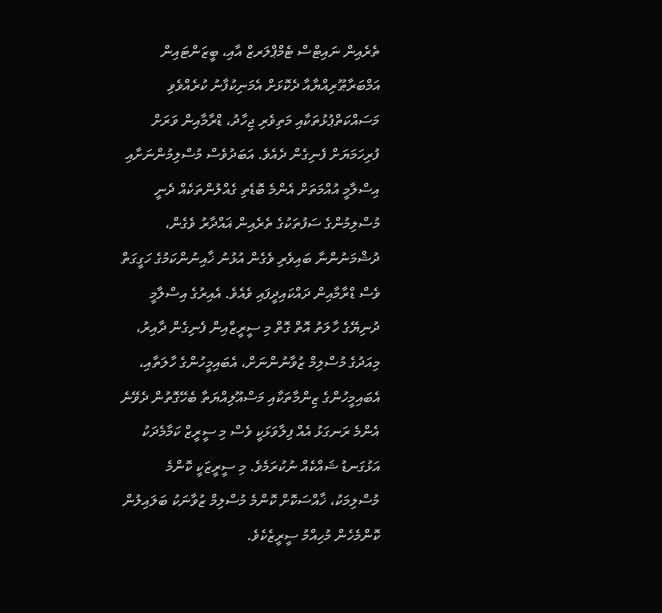ތެރެއިން ނައިޓްސް ޓެމްޕްލަރޒް އާއި، ބީޒަންޓައިން އަމްބަރާޠޫރިއްޔާއާ ދެކޮޅަށް އެމަނިކުފާނު ކުރެއްވެވި މަސައްކަތްޕުޅުތަކާއި މަތިވެރި ޖިހާދު، ޑްރާމާއިން ވަރަށް ފުރިހަމަޔަށް ފެނިގެން ދެއެވެ. އަބަދުވެސް މުސްލިމުންނަށާއި އިސްލާމީ އުއްމަތަށް އެންމެ ބޮޑެތި ގެއްލުންތަކެއް ދެނީ މުސްލިމުންގެ ސަފުތަކުގެ ތެރެއިން ޣައްދާރު ވެގެން، ދުޝްމަނުންނާ ބައިވެރި ވެގެން އުޅުނު ޚާއިނުންކަމުގެ ހަގީގަތް ވެސް ޑްރާމާއިން ދައްކައިދީފައި ވެއެވެ. އެއިރުގެ އިސްލާމީ ދުނިޔޭގެ ހާލަތު އޮތް ގޮތް މި ސީރީޒްއިން ފެނިގެން ދާއިރު، މިއަދުގެ މުސްލިމް ޒުވާނުންނަށް، އެބައިމީހުންގެ ހާލަތާއި، އެބައިމީހުންގެ ޒިންމާތަކާއި މަސްއޫލިއްޔަތާ ބެހޭގޮތުން ދެވޭނެ އެންމެ ރަނގަޅު އެއް ފިލާވަޅަކީ ވެސް މި ސީރީޒް ކަމާމެދަކު އަޅުގަނޑު ޝައްކެއް ނުކުރަމެވެ. މި ސީރީޒަކީ ކޮންމެ މުސްލިމަކު، ޚާއްސަކޮށް ކޮންމެ މުސްލިމް ޒުވާނަކު ބަލައިލުން ކޮންމެހެން މުހިއްމު ސީރީޒެކެވެ.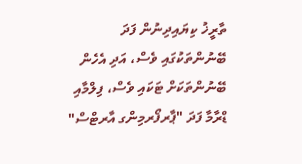ތާރީޚު ކިޔައިދިނުން ފަދަ ބޭނުންތަކުގައި ވެސް، އަދި އެހެން ބޭނުންތަކަށް ޓަކައި ވެސް، ފިލްމާއި ޑްރާމާ ފަދަ "ޕާރފޯރމިންގ އާރޓްސް"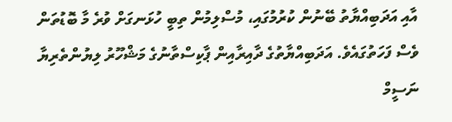އާއި އަދަބިއްޔާތު ބޭނުން ކުރުމުގައި، މުސްލިމުން ތިބީ ހުޅަނގަށް ވުރެ މާ ބޮޑުތަން ވެސް ފަހަތުގައެވެ. އަދަބިއްޔާތުގެ ދާއިރާއިން ޕާކިސްތާނުގެ މަޝްހޫރު ލިޔުންތެރިޔާ ނަސީމް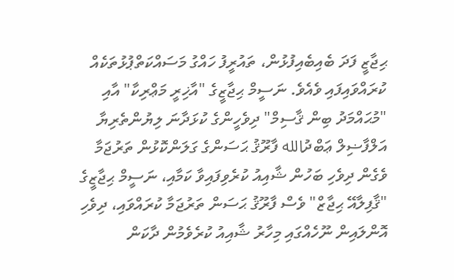ޙިޖާޒީ ފަދަ ބެއިބެއިފުޅުން، ތައުރީފު ހައްގު މަސައްކަތްޕުޅުތަކެއް ކުރައްވައިފައި ވެއެވެ. ނަސީމް ޙިޖާޒީގެ "އާޚިރީ މަޢްރިކާ" އާއި "މުޙައްމަދު ބިން ޤާސިމް" ދިވެހީންގެ ކުޅަދާނަ ލިޔުންތެރިޔާ އަލްފާޟިލް ޢަބްދުالله ފާރޫޤު ޙަސަންގެ ގަލަންކޮޅުން ތަރުޖަމާ ވެގެން ދިވެހި ބަހުން ޝާއިއު ކުރެވިފައިވާ ކަމާއި، ނަސީމް ޙިޖާޒީގެ "ޤާފިލާއޭ ޙިޖާޒް" ވެސް ފާރޫޤު ޙަސަން ތަރުޖަމާ ކުރައްވައި، ދިވެހި އޮންލައިން ނޫހެއްގައި މިހާރު ޝާއިއު ކުރެވެމުން ދާކަން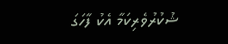ޝުކުރުވެރިކަމާ އެކު ފާހަގަ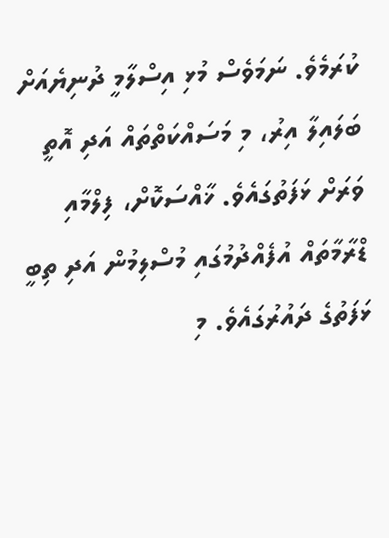ކުރަމެވެ. ނަމަވެސް މުޅި އިސްލާމީ ދުނިޔެއަށް ބަލައިލާ އިރު، މި މަސައްކަތްތައް އަދި އޮތީ ވަރަށް ޅަފަތުގައެވެ. ޚާއްސަކޮށް، ފިލްމާއި ޑްރާމާތައް އުފެއްދުމުގައި މުސްލިމުން އަދި ތިބީ ޅަފަތުގެ ދައުރުގައެވެ. މި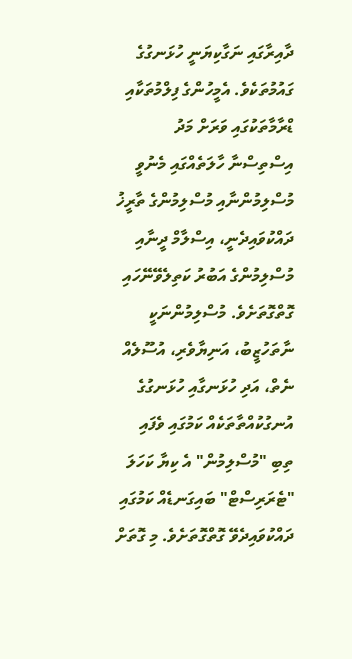ދާއިރާގައި ނަގާކިޔަނީ ހުޅަނގުގެ ގައުމުތަކެވެ. އެމީހުންގެ ފިލްމުތަކާއި ޑްރާމާތަކުގައި ވަރަށް މަދު އިސްތިސްނާ ހާލަތެއްގައި މެނުވީ މުސްލިމުންނާއި މުސްލިމުންގެ ތާރީޚު ދައްކުވައިދެނީ، އިސްލާމް ދީނާއި މުސްލިމުންގެ އަބުރު ކަތިލެވޭނޭހައި ގޮތްގޮތަށެވެ. މުސްލިމުންނަކީ ނާތަހުޒީބު، އަނިޔާވެރި، އުސޫލެއް ނެތް، އަދި ހުޅަނގާއި ހުޅަނގުގެ އުނގުކުއްތާތަކެއް ކަމުގައި ވެފައި ތިބި "މުސްލިމުން" އެ ކިޔާ ކަހަލަ "ޓެރަރިސްޓް" ބައިގަނޑެއް ކަމުގައި ދައްކުވައިދެވޭ ގޮތްގޮތަށެވެ. މި ގޮތަށް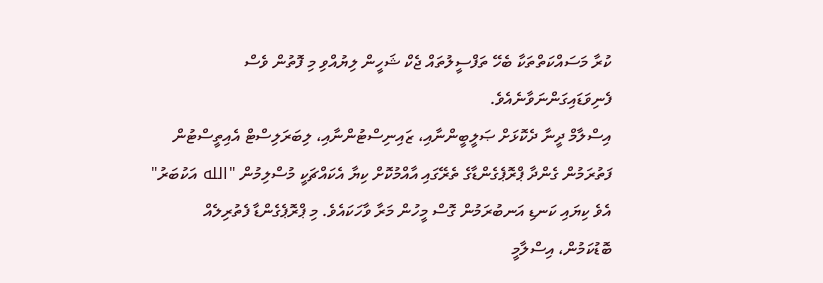ކުރާ މަސައްކަތްތަކާ ބެހޭ ތަފްސީލުތައް ޖެކް ޝަހީން ލިޔުއްވި މި ފޮތުން ވެސް ފެނިވަޑައިގަންނަވާނެއެވެ.
އިސްލާމް ދީނާ ދެކޮޅަށް ޞަލީބީންނާއި، ޒައިނިސްޓުންނާއި، ލިބަރަލިސްޓް އެއިތީސްޓުން ފަތުރަމުން ގެންދާ ޕްރޮޕެގެންޑާގެ ތެރޭގައި އާއްމުކޮށް ކިޔާ އެކައްޗަކީ މުސްލިމުން "الله އަކުބަރު" އެވެ ކިޔައި ކަނޑި އަނބުރަމުން ގޮސް މީހުން މަރާ ވާހަކައެވެ. މި ޕްރޮޕެގެންޑާ ފެތުރިލެއް ބޮޑުކަމުން، އިސްލާމީ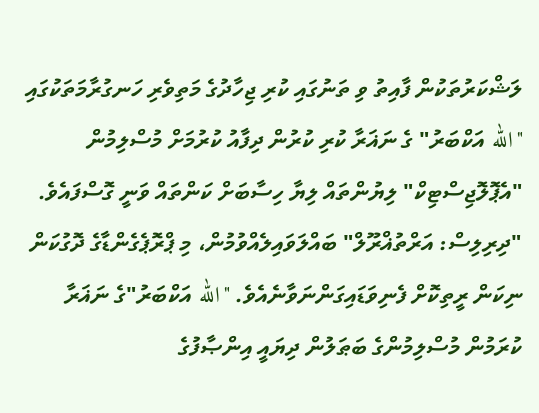ލަޝްކަރުތަކުން ފާއިތު ވި ތަނުގައި ކުރި ޖިހާދުގެ މަތިވެރި ހަނގުރާމަތަކުގައި "الله އަކްބަރު" ގެ ނަޣަރާ ކުރި ކުރުން ދިފާއު ކުރުމަށް މުސްލިމުން "އެޕޮލޮޖިސްޓިކް" ލިޔުންތައް ލިޔާ ހިސާބަށް ކަންތައް ވަނީ ގޮސްފައެވެ. "ދިރިލިސް: އަރްތުޣްރޫލް" ބައްލަވައިލެއްވުމުން، މި ޕްރޮޕެގެންޑާގެ ދޮގުކަން ނިކަން ރީތިކޮށް ފެނިވަޑައިގަންނަވާނެއެވެ. "الله އަކްބަރު"ގެ ނަޣަރާ ކުރަމުން މުސްލިމުންގެ ބަޠަލުން ދިޔައީ އިންޞާފުގެ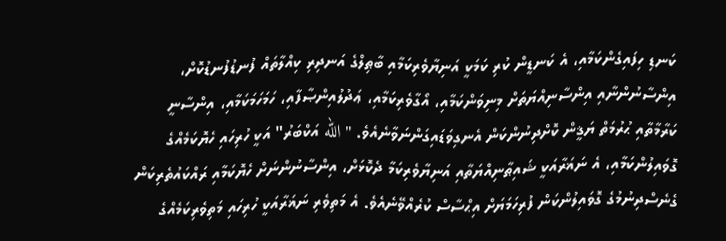ކަނޑި ހިފައިގެންކަމާއި، އެ ކަނޑީން ކުރި ކަމަކީ އަނިޔާވެރިކަމާއި ބާޠިލްގެ އަނދިރި ކިއްލާތައް ފުނޑުފުނޑުކޮށް، އިންސާނުންނާއި އިންސާނިއްޔަތަށް މިނިވަންކަމާއި، އޯގާވެރިކަމާއި، ޢަދުލުއިންޞާފާއި، ހަމަހަމަކަމާއި، އިންސާނީ ކަރާމާތާއި ޙުރުމަތް ޔަޤީން ކޮށްދިނުންކަން އެނގިވަޑައިގަންނަވާނެއެވެ. "الله އަކްބަރު" އަކީ ހުރިހައި ހެޔޮކަމެއްގެ ގޮވައިލުންކަމާއި، އެ ނަޣަރާއަކީ ޝައިޠާނިއްޔަތާއި އަނިޔާވެރިކަމާ ދެކޮޅަށް، އިންސާނުންނަށް ހެޔޮކަމާއި ރައްކައުތެރިކަން ގެނެސްދިނުމުގެ ގޮވައިލުންކަން ފުރިހަމަޔަށް އިޙްސާސް ކުރެއްވޭނެއެވެ. އެ މަތިވެރި ނަޣަރާއަކީ ހުރިހައި މަތިވެރިކަމެއްގެ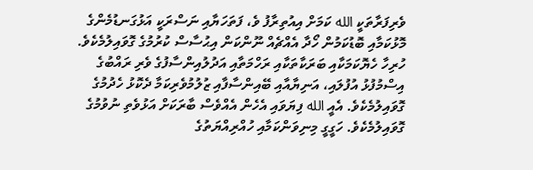ވެރިފަރާތަކީ الله ކަމަށް އިއުތިރާފު ވެ، ފަތަހަޔާއި ނަސްރަކީ އަޅުގަނޑުމެންގެ މޮޅުކަމާއި ބޮޑުކަމުން ހޯދާ އެއްޗެއް ނޫންކަން އިޙުސާސް ކުރުމުގެ ގޮވައިލުމެކެވެ. ހުރިހާ ހެޔޮކަމަކާއި ބަރަކާތަކާއި ރަހްމަތާއި އަދުލުއިންސާފުގެ ވެރި ރައްބުގެ އިސްމުފުޅު އުފުލައި، އަނިޔާއާއި ބޭއިންސާފާއި ޒުލުމުވެރިކަމާ ދެކޮޅު ހެދުމުގެ ގޮވައިލުމެކެވެ. އެއީ الله ފިޔަވައި އެހެން އެއްވެސް ބާރަކަށް އަޅުވެތި ނުވުމުގެ ގޮވައިލުމެކެވެ. ހަގީގީ މިނިވަންކަމާއި ހުއްރިއްޔަތުގެ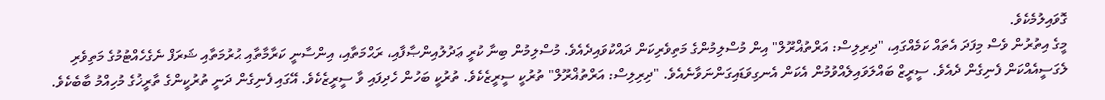ގޮވައިލުމެކެވެ.
މީގެ އިތުރުން ވެސް މިފަދަ އެތައް ކަމެއްގައި، "ދިރިލިސް: އަރްތުޣްރޫލް" އިން މުސްލިމުންގެ މަތިވެރިކަން ދައްކުވައިދެއެވެ. މުސްލިމުން ބިނާ ކުރީ ޢަދުލުއިންޞާފާއި، ރަޙްމަތާއި، އިންސާނީ ކަރާމާތާއި ޙުރުމަތާއި ޝަރަފް ނެގެހެއްޓުމުގެ މަތިވެރި ލެގަސީއެއްކަން ފެނިގެން ދެއެވެ. ސީރީޒް ބައްލަވައިލެއްވުމުން އެކަން އެނގިވަޑައިގަންނަވާނެއެވެ. "ދިރިލިސް: އަރްތުޣްރޫލް" ތުރުކީ ސީރީޒެކެވެ. ތުރުކީ ބަހުން ހެދިފައި ވާ ސީރީޒެކެވެ. އޭގައި ފެނިގެން ދަނީ ތުރުކީންގެ ތާރީޚުގެ މުހިއްމު ބާބެކެވެ.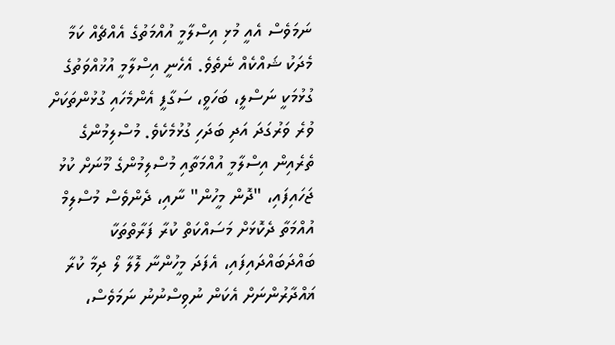ނަމަވެސް އެއީ މުޅި އިސްލާމީ އުއްމަތުގެ އެއްޗެއް ކަމާ މެދަކު ޝައްކެއް ނެތެވެ. އެހެނީ އިސްލާމީ އުޚުއްވަތުގެ ގުޅުމަކީ ނަސްލީ، ބަހަވީ، ސަގާފީ އެންމެހައި ގުޅުންތަކަށް ވުރެ ވަރުގަދަ އަދި ބަދަހި ގުޅުމެކެވެ. މުސްލިމުންގެ ތެރެއިން އިސްލާމީ އުއްމަތާއި މުސްލިމުންގެ މޫނަށް ކުޅު ޖަހައިފައި، "ދޮން މީހުން" ނާއި، ދެންވެސް މުސްލިމް އުއްމަތާ ދެކޮޅަށް މަސައްކަތް ކުރާ ފަރާތްތަކާ ބައްދަބައްދައިފައި، އެފަދަ މީހުންނާ ލޮލާ ލޯ ދިމާ ކުރާ ޣައްދާރުންނަށް އެކަން ނުވިސްނުނު ނަމަވެސް،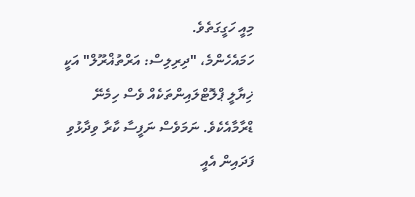މިއީ ހަގީގަތެވެ.
ހަމައެހެންމެ، "ދިރިލިސް: އަރްތުޣްރޫލް" އަކީ ޚިޔާލީ ޕްލޮޓްލައިންތަކެއް ވެސް ހިމެނޭ ޑްރާމާއެކެވެ. ނަމަވެސް ނަފީސާ ކާރާ ވިދާޅުވި ފަދައިން އެއީ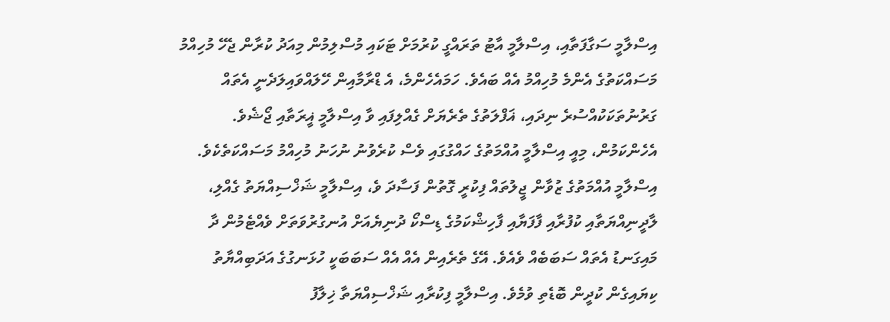އިސްލާމީ ސަގާފަތާއި، އިސްލާމީ އާޓު ތަރައްގީ ކުރުމަށް ޓަކައި މުސްލިމުން މިއަދު ކުރާން ޖެހޭ މުހިއްމު މަސައްކަތުގެ އެންމެ މުހިއްމު އެއް ބައެވެ. ހަމައެހެންމެ، އެ ޑްރާމާއިން ހޭލައްވައިލަދެނީ އެތައް ގަރުނުތަކަކުއްސުރެ ނިދައި، ޣަފްލަތުގެ ތެރެޔަށް ގެއްލިފައި ވާ އިސްލާމީ ޣީރަތާއި ޖޯޝެވެ. އެހެންކަމުން، މިއީ އިސްލާމީ އުއްމަތުގެ ހައްގުގައި ވެސް ކުރެވުނު ނުހަނު މުހިއްމު މަސައްކަތެކެވެ.
އިސްލާމީ އުއްމަތުގެ ޒުވާން ޖީލުތައް ފިކުރީ ގޮތުން ފަސާދަ ވެ، އިސްލާމީ ޝަޚްސިއްޔަތު ގެއްލި، ލާދީނިއްޔަތާއި ކުފުރާއި ފާފަޔާއި ފާހިޝްކަމުގެ ޑިސްކޯ ދުނިޔެއަށް އުނގުރުވަތަށް ވެއްޓެމުން ދާ މައިގަނޑު އެތައް ސަބަބެއް ވެއެވެ. އޭގެ ތެރެއިން އެއް އެއް ސަބަބަކީ ހުޅަނގުގެ އަދަބިއްޔާތު ކިޔައިގެން ކުދީން ބޮޑެތި ވުމެވެ. އިސްލާމީ ފިކުރާއި ޝަޚްސިއްޔަތާ ޚިލާފު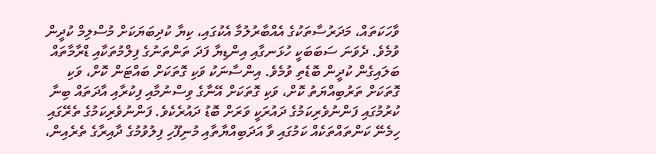ވާހަކަތައް، މަދަރުސާތަކުގެ އެއްބާރުލުމާ އެކުގައި، ކިޔާ ކުދިބަޔަކަށް މުސްލިމް ކުދީން ވުމެވެ. ދެވަނަ ސަބަބަކީ ހުޅަނގާއި އިންޑިޔާ ފަދަ ތަންތަނުގެ ފިލްމުތަކާއި ޑްރާމާތައް ބަލައިގެން ކުދީން ބޮޑެތި ވުމެވެ. އިންސާނަކު ވަކި ގޮތަކަށް ބައްޓަން ކޮށް، ވަކި ގޮތަކަށް ތަރުބިއްޔަތު ކޮށް، ވަކި ގޮތަކަށް އޭނާގެ ވިސްނުމާއި ފިކުރާއި އާދަތައް ބިނާ ކުރުމުގައި ފަންނުވެރިކަމުގެ ދައުރަކީ ވަރަށް ބޮޑު ދައުރެކެވެ. ފަންނުވެރިކަމުގެ ތެރޭގައި ހިމެނޭ ކަންތައްތަކެއް ކަމުގައި ވާ އަދަބިއްޔާތާއި މުނިފޫހި ފިލުވުމުގެ ދާއިރާގެ ތެރެއިން،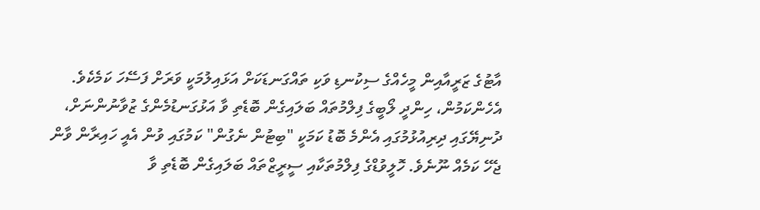އާޓުގެ ޒަރީއާއިން މީހެއްގެ ސިކުނޑި ވަކި ތައްގަނޑަކަށް އަޅައިލުމަކީ ވަރަށް ފަސޭހަ ކަމެކެވެ. އެހެންކަމުން، ހިންދީ ލޯބީގެ ފިލްމުތައް ބަލައިގެން ބޮޑެތި ވާ އަޅުގަނޑުމެންގެ ޒުވާނުންނަށް، ދުނިޔޭގައި ދިރިއުޅުމުގައި އެންމެ ބޮޑު ކަމަކީ "ބިޓުން ނެގުން" ކަމުގައި ވުން އެއީ ހައިރާން ވާން ޖެހޭ ކަމެއް ނޫނެވެ. ހޮލީވުޑްގެ ފިލްމުތަކާއި ސީރީޒްތައް ބަލައިގެން ބޮޑެތި ވާ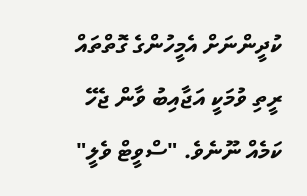ކުދީންނަށް އެމީހުންގެ ގޮތްތައް ރީތި ވުމަކީ އަޖާއިބު ވާން ޖެހޭ ކަމެއް ނޫނެވެ. "ސްވީޓް ވެލީ"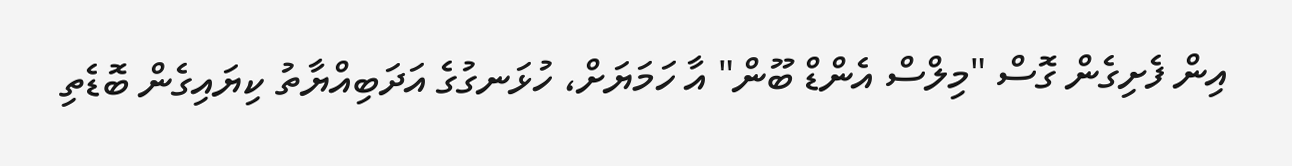އިން ފެށިގެން ގޮސް "މިލްސް އެންޑް ބޫން" އާ ހަމަޔަށް، ހުޅަނގުގެ އަދަބިއްޔާތު ކިޔައިގެން ބޮޑެތި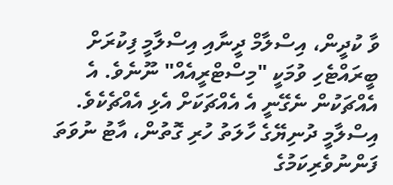ވާ ކުދީން، އިސްލާމް ދީނާއި އިސްލާމީ ފިކުރަށް ބީރައްޓެހި ވުމަކީ "މިސްޓްރީއެއް" ނޫނެވެ. އެ އެއްޗަކުން ނެގޭނީ އެ އެއްޗަކަށް އެޅި އެއްޗެކެވެ.
އިސްލާމީ ދުނިޔޭގެ ހާލަތު ހުރި ގޮތުން، އާޓު ނުވަތަ ފަންނުވެރިކަމުގެ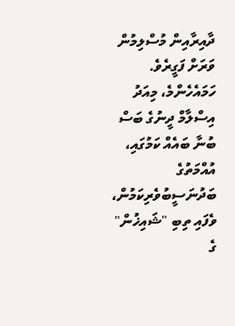ދާއިރާއިން މުސްލިމުން ވަރަށް ފަގީރެވެ. ހަމައެހެންމެ، މިއަދު އިސްލާމް ދީނުގެ ބަސް ބުނާ ބައެއް ކަމުގައި، އުއްމަތުގެ ބަދުނަސީބުވެރިކަމުން، ވެފައި ތިބި "ޝައިޚުން" ގެ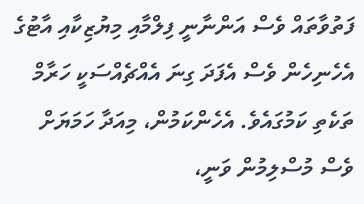ފަތުވާތައް ވެސް އަންނާނީ ފިލްމާއި މިޔުޒިކާއި އާޓުގެ އެހެނިހެން ވެސް އެފަދަ ގިނަ އެއްޗެއްސަކީ ހަރާމް ތަކެތި ކަމުގައެވެ. އެހެންކަމުން، މިއަދާ ހަމަޔަށް ވެސް މުސްލިމުން ވަނީ،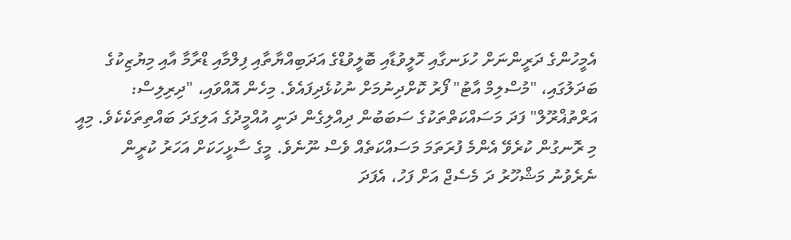އެމީހުންގެ ދަރީންނަށް ހުޅަނގާއި ހޮލީވުޑާއި ބޮލީވުޑްގެ އަދަބިއްޔާތާއި ފިލްމާއި ޑްރާމާ އާއި މިޔުޒިކުގެ ބަދަލުގައި، "މުސްލިމް އާޓު" ފޯރު ކޮށްދިނުމަށް ނުކުޅެދިފައެވެ. މިހެން އޮއްވައި، "ދިރިލިސް: އަރްތުޣްރޫލް" ފަދަ މަސައްކަތްތަކުގެ ސަބަބުން ދިއްލިގެން ދަނީ އުއްމީދުގެ އަލިގަދަ ބައްތިތަކެކެވެ. މިއީ މި ރޮނގުން ކުރެވޭ އެންމެ ފުރަތަމަ މަސައްކަތެއް ވެސް ނޫނެވެ. މީގެ ސާޅީހަކަށް އަހަރު ކުރީން ނެރެވުނު މަޝްހޫރު ދަ މެސެޖް އަށް ފަހު، އެފަދަ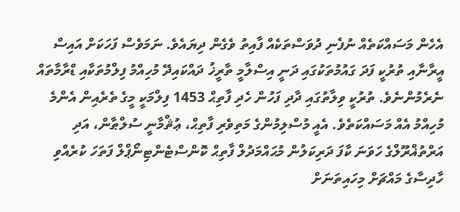އެހެން މަސައްކަތެއް ނުފެނި ދުވަސްތަކެއް ފާއިތު ވެގެން ދިޔައެވެ. ނަމަވެސް ފަހަކަށް އައިސް އީރާނާއި ތުރުކީ ފަދަ ގައުމުތަކުގައި ދަނީ އިސްލާމީ ތާރީޚު ދައްކައިދޭ މުހިއްމު ފިލްމުތަކާއި ޑްރާމާތައް ނެރެމުންނެވެ. ތުރުކީ ވިލާތުގައި ދާދި ފަހުން ހެދި ފާތިޙް 1453 ފިލްމަކީ މީގެ ތެރެއިން އެންމެ މުހިއްމު އެއް މަސައްކަތެވެ. އެއީ މުސްލިމުންގެ މަތިވެރި ފާތިޙް، ޢުޘްމާނީ ސުލްޠާން، އަދި އަރްތުޣްރޫލްގެ ހަވަނަ ކާފަ ދަރިކަލުން މުޙައްމަދުލް ފާތިޙް ކޮންސްޓެންޓިނޯޕްލް ފަތަހަ ކުރެއްވި ހާދިސާގެ މައްޗަށް މިހައިތަނަށް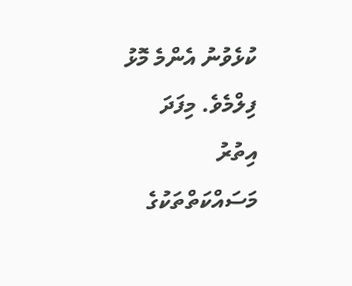ކުޅެވުނު އެންމެ މޮޅު ފިލްމެވެ. މިފަދަ އިތުރު މަސައްކަތްތަކުގެ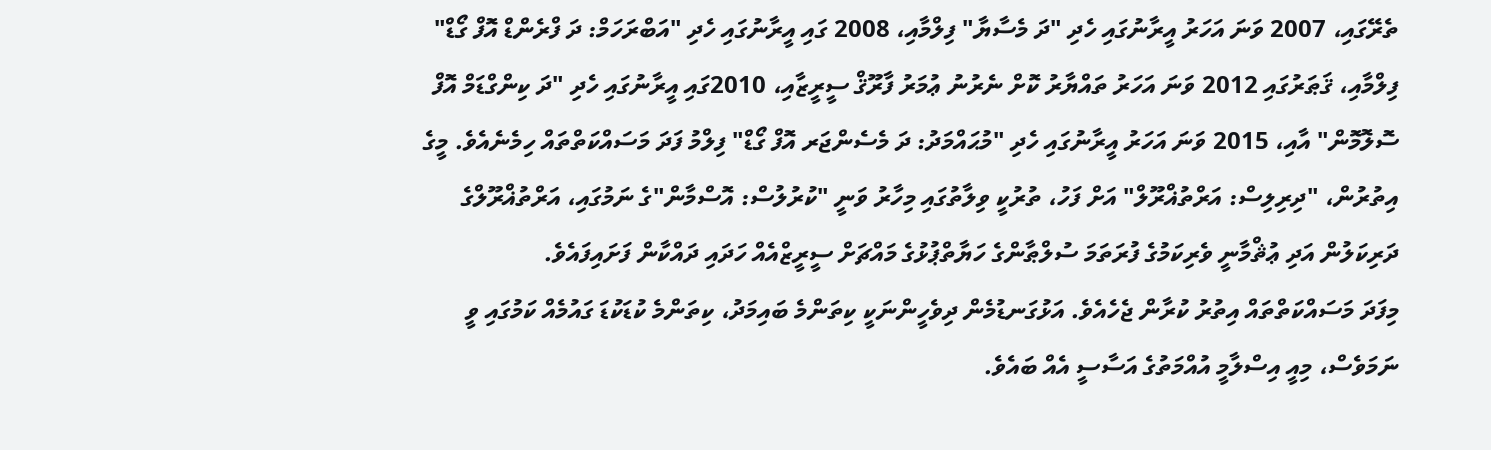ތެރޭގައި، 2007 ވަނަ އަހަރު އީރާނުގައި ހެދި "ދަ މެސާޔާ" ފިލްމާއި، 2008 ގައި އީރާނުގައި ހެދި "އަބްރަހަމް: ދަ ފްރެންޑް އޮފް ގޯޑް" ފިލްމާއި، ޤަޠަރުގައި 2012 ވަނަ އަހަރު ތައްޔާރު ކޮށް ނެރުނު ޢުމަރު ފާރޫޤް ސީރީޒާއި، 2010ގައި އީރާނުގައި ހެދި "ދަ ކިންގްޑަމް އޮފް ސޮލޮމޮން" އާއި، 2015 ވަނަ އަހަރު އީރާނުގައި ހެދި "މުޙައްމަދު: ދަ މެސެންޖަރ އޮފް ގޯޑް" ފިލްމު ފަދަ މަސައްކަތްތައް ހިމެނެއެވެ. މީގެ އިތުރުން، "ދިރިލިސް: އަރްތުޣްރޫލް" އަށް ފަހު، ތުރުކީ ވިލާތުގައި މިހާރު ވަނީ "ކުރުލުސް: އޮސްމާން"ގެ ނަމުގައި، އަރްތުޣްރޫލްގެ ދަރިކަލުން އަދި ޢުޘްމާނީ ވެރިކަމުގެ ފުރަތަމަ ސުލްޠާންގެ ހަޔާތްޕުޅުގެ މައްޗަށް ސީރީޒްއެއް ހަދައި ދައްކާން ފަށައިފައެވެ.
މިފަދަ މަސައްކަތްތައް އިތުރު ކުރާން ޖެހެއެވެ. އަޅުގަނޑުމެން ދިވެހީންނަކީ ކިތަންމެ ބައިމަދު، ކިތަންމެ ކުޑަކުޑަ ގައުމެއް ކަމުގައި ވީ ނަމަވެސް، މިއީ އިސްލާމީ އުއްމަތުގެ އަސާސީ އެއް ބައެވެ.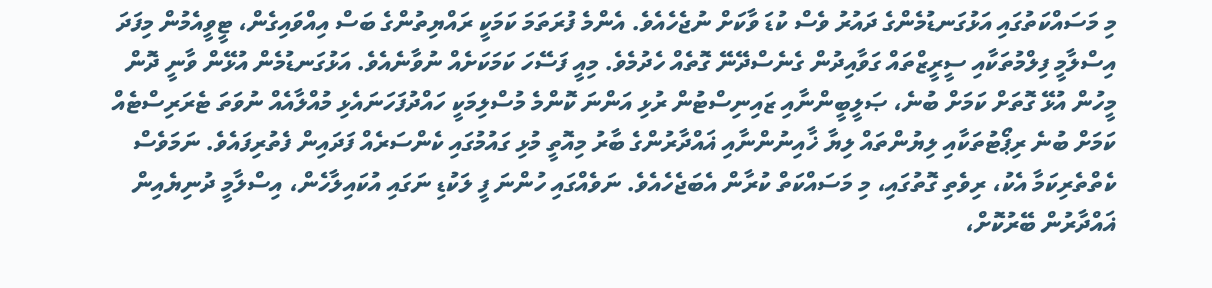މި މަސައްކަތުގައި އަޅުގަނޑުމެންގެ ދައުރު ވެސް ކުޑަ ވާކަށް ނުޖެހެއެވެ. އެންމެ ފުރަތަމަ ކަމަކީ ރައްޔިތުންގެ ބަސް އިއްވައިގެން، ޓީވީއެމުން މިފަދަ އިސްލާމީ ފިލްމުތަކާއި ސީރީޒްތައް ގަވާއިދުން ގެނެސްދޭނޭ ގޮތެއް ހެދުމެވެ. މިއީ ފަސޭހަ ކަމަކަށެއް ނުވާނެއެވެ. އަޅުގަނޑުމެން އުޅޭން ވާނީ ދޮން މީހުން އުޅޭ ގޮތަށް ކަމަށް ބުނެ، ޞަލީބީންނާއި ޒައިނިސްޓުން ރުޅި އަންނަ ކޮންމެ މުސްލިމަކީ ހައްދުފަހަނައެޅި މުއްލާއެއް ނުވަތަ ޓެރަރިސްޓެއް ކަމަށް ބުނެ ރިޕޯޓުތަކާއި ލިޔުންތައް ލިޔާ ޚާއިނުންނާއި ޣައްދާރުންގެ ބާރު މިއޮތީ މުޅި ގައުމުގައި ކެންސަރެއް ފަދައިން ފެތުރިފައެވެ. ނަމަވެސް ކެތްތެރިކަމާ އެކު، ރިވެތި ގޮތުގައި، މި މަސައްކަތް ކުރާން އެބަޖެހެއެވެ. ނަވެއްގައި ހުންނަ ފީ ލަކުޑި ނަގައި އުކައިލާހެން، އިސްލާމީ ދުނިޔެއިން ޣައްދާރުން ބޭރުކޮށް،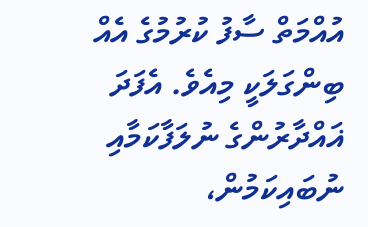އުއްމަތް ސާފު ކުރުމުގެ އެއް ބިންގަލަކީ މިއެވެ. އެފަދަ ޣައްދާރުންގެ ނުލަފާކަމާއި ނުބައިކަމުން،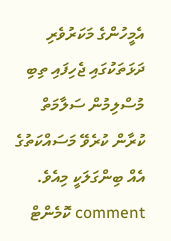އެމީހުންގެ މަކަރުވެރި ދަޅަތަކުގައި ޖެހިފައި ތިބި މުސްލިމުން ސަލާމަތް ކުރާން ކުރެވޭ މަސައްކަތުގެ އެއް ބިންގަލަކީ މިއެވެ.
comment ކޮމެންޓް